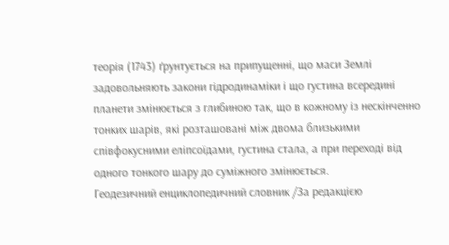теорія (1743) ґрунтується на припущенні, що маси Землі задовольняють закони гідродинаміки і що густина всередині планети змінюється з глибиною так, що в кожному із нескінченно тонких шарів, які розташовані між двома близькими співфокусними еліпсоїдами, густина стала, а при переході від одного тонкого шару до суміжного змінюється.
Геодезичний енциклопедичний словник /За редакцією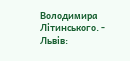Володимира Літинського. - Львів: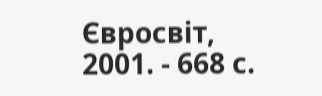Євросвіт, 2001. - 668 с.